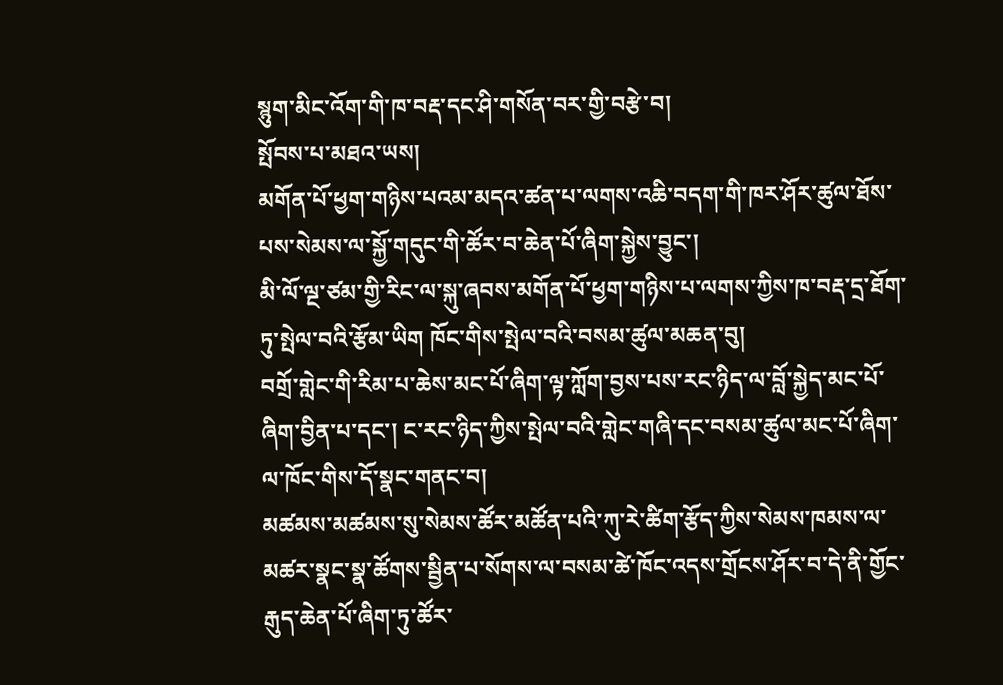སྙུག་མིང་འོག་གི་ཁ་བརྡ་དང་ཤི་གསོན་བར་གྱི་བརྩེ་བ།
སྤོབས་པ་མཐའ་ཡས།
མགོན་པོ་ཕྱག་གཉིས་པའམ་མདའ་ཚན་པ་ལགས་འཆི་བདག་གི་ཁར་ཤོར་ཚུལ་ཐོས་པས་སེམས་ལ་སྐྱོ་གདུང་གི་ཚོར་བ་ཆེན་པོ་ཞིག་སྐྱེས་བྱུང་།
མི་ལོ་ལྔ་ཙམ་གྱི་རིང་ལ་སྐུ་ཞབས་མགོན་པོ་ཕྱག་གཉིས་པ་ལགས་ཀྱིས་ཁ་བརྡ་དྲ་ཐོག་ཏུ་སྤེལ་བའི་རྩོམ་ཡིག ཁོང་གིས་སྤེལ་བའི་བསམ་ཚུལ་མཆན་བུ།
བགྲོ་གླེང་གི་རིམ་པ་ཆེས་མང་པོ་ཞིག་ལྟ་ཀློག་བྱས་པས་རང་ཉིད་ལ་བློ་སྐྱེད་མང་པོ་ཞིག་བྱིན་པ་དང་། ང་རང་ཉིད་ཀྱིས་སྤེལ་བའི་གླེང་གཞི་དང་བསམ་ཚུལ་མང་པོ་ཞིག་ལ་ཁོང་གིས་དོ་སྣང་གནང་བ།
མཚམས་མཚམས་སུ་སེམས་ཚོར་མཚོན་པའི་ཀུ་རེ་ཚིག་རྩོད་ཀྱིས་སེམས་ཁམས་ལ་མཚར་སྣང་སྣ་ཚོགས་སྦྱིན་པ་སོགས་ལ་བསམ་ཚེ་ཁོང་འདས་གྲོངས་ཤོར་བ་དེ་ནི་གྱོང་རྒུད་ཆེན་པོ་ཞིག་ཏུ་ཚོར་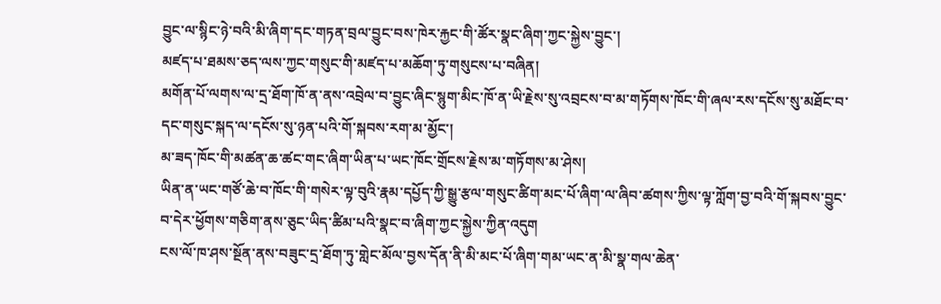བྱུང་ལ་སྙིང་ཉེ་བའི་མི་ཞིག་དང་གཏན་བྲལ་བྱུང་བས་ཁེར་རྐྱང་གི་ཚོར་སྣང་ཞིག་ཀྱང་སྐྱེས་བྱུང་།
མཛད་པ་ཐམས་ཅད་ལས་ཀྱང་གསུང་གི་མཛད་པ་མཆོག་ཏུ་གསུངས་པ་བཞིན།
མགོན་པོ་ལགས་ལ་དྲ་ཐོག་ཁོ་ན་ནས་འབྲེལ་བ་བྱུང་ཞིང་སྙུག་མིང་ཁོ་ན་ཡི་རྗེས་སུ་འབྲངས་བ་མ་གཏོགས་ཁོང་གི་ཞལ་རས་དངོས་སུ་མཐོང་བ་དང་གསུང་སྐད་ལ་དངོས་སུ་ཉན་པའི་གོ་སྐབས་རག་མ་མྱོང་།
མ་ཟད་ཁོང་གི་མཚན་ཆ་ཚང་གང་ཞིག་ཡིན་པ་ཡང་ཁོང་གྲོངས་རྗེས་མ་གཏོགས་མ་ཤེས།
ཡིན་ན་ཡང་གཙོ་ཆེ་བ་ཁོང་གི་གསེར་ལྟ་བུའི་རྣམ་དཔྱོད་ཀྱི་སྒྱུ་རྩལ་གསུང་ཚིག་མང་པོ་ཞིག་ལ་ཞིབ་ཚགས་ཀྱིས་ལྟ་ཀློག་བྱ་བའི་གོ་སྐབས་བྱུང་བ་དེར་ཕྱོགས་གཅིག་ནས་ཅུང་ཡིད་ཚིམ་པའི་སྣང་བ་ཞིག་ཀྱང་སྐྱེས་ཀྱིན་འདུག
ངས་ལོ་ཁ་ཤས་སྔོན་ནས་བཟུང་དྲ་ཐོག་ཏུ་གླེང་མོལ་བྱས་དོན་ནི་མི་མང་པོ་ཞིག་གམ་ཡང་ན་མི་སྣ་གལ་ཆེན་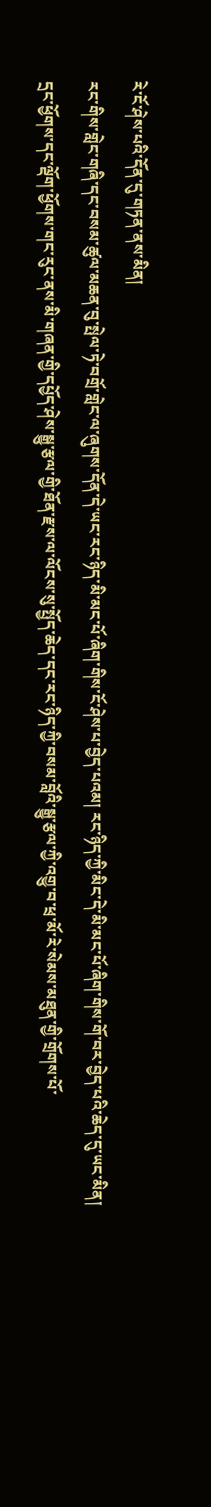རེ་ངོ་ཤེས་པའི་དོན་དུ་གཏན་ནས་མིན།
རང་གིས་གླེང་གཞི་དང་བསམ་ཚུལ་མཆན་བུ་སྤེལ་ཏེ་བགྲོ་གླེང་ལ་ཞུགས་དོན་དེ་ཡང་རང་ཉིད་མི་མང་པོ་ཞིག་གིས་ངོ་ཤེས་པ་བྱེད་པའམ། རང་ཉིད་ཀྱི་མིང་དེ་མི་མང་པོ་ཞིག་གིས་གོ་བར་བྱེད་པའི་ཆེད་དུ་ཡང་མིན།
དྲང་ཕྱོགས་དང་ལྡོག་ཕྱོགས་གང་རུང་ནས་མི་གཞན་གྱི་དཔྱོད་ཤེས་སྒྱུ་རྩལ་གྱི་ཐོན་རྫས་ལ་ལོངས་སུ་སྤྱོད་ཆེད་དང་རང་ཉིད་ཀྱི་བསམ་བློའི་སྒྱུ་རྩལ་ཀྱི་འགྱུ་བ་ཕྲ་མོ་རེ་སེམས་མཐུན་གྱི་གྲོགས་པོ་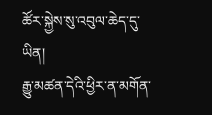ཚོར་སྐྱེས་སུ་འབུལ་ཆེད་དུ་ཡིན།
རྒྱུ་མཚན་དེའི་ཕྱིར་ན་མགོན་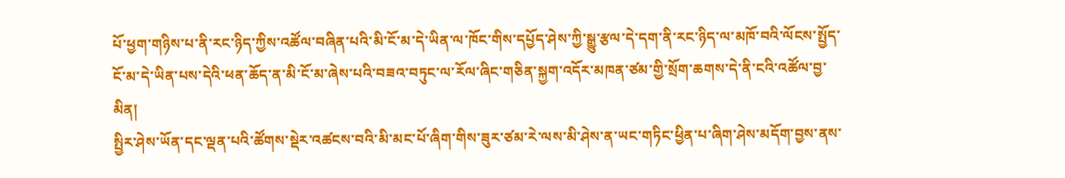པོ་ཕྱག་གཉིས་པ་ནི་རང་ཉིད་ཀྱིས་འཚོལ་བཞིན་པའི་མི་ངོ་མ་དེ་ཡིན་ལ་ཁོང་གིས་དཔྱོད་ཤེས་ཀྱི་སྒྱུ་རྩལ་དེ་དག་ནི་རང་ཉིད་ལ་མཁོ་བའི་ལོངས་སྤྱོད་ངོ་མ་དེ་ཡིན་པས་དེའི་ཕན་ཆོད་ན་མི་ངོ་མ་ཞེས་པའི་བཟའ་བཏུང་ལ་རོལ་ཞིང་གཅིན་སྐྱག་འདོར་མཁན་ཙམ་གྱི་སྲོག་ཆགས་དེ་ནི་ངའི་འཚོལ་བྱ་མིན།
སྤྱིར་ཤེས་ཡོན་དང་ལྡན་པའི་ཚོགས་སྡེར་འཚངས་བའི་མི་མང་པོ་ཞིག་གིས་ཟུར་ཙམ་རེ་ལས་མི་ཤེས་ན་ཡང་གཏིང་ཕྱིན་པ་ཞིག་ཤེས་མདོག་བྱས་ནས་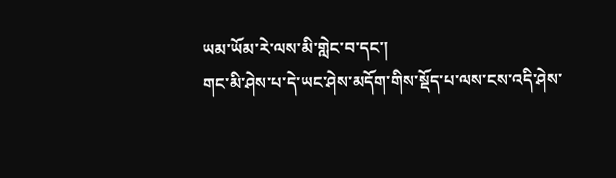ཡམ་ཡོམ་རེ་ལས་མི་གླེང་བ་དང་།
གང་མི་ཤེས་པ་དེ་ཡང་ཤེས་མདོག་གིས་སྡོད་པ་ལས་ངས་འདི་ཤེས་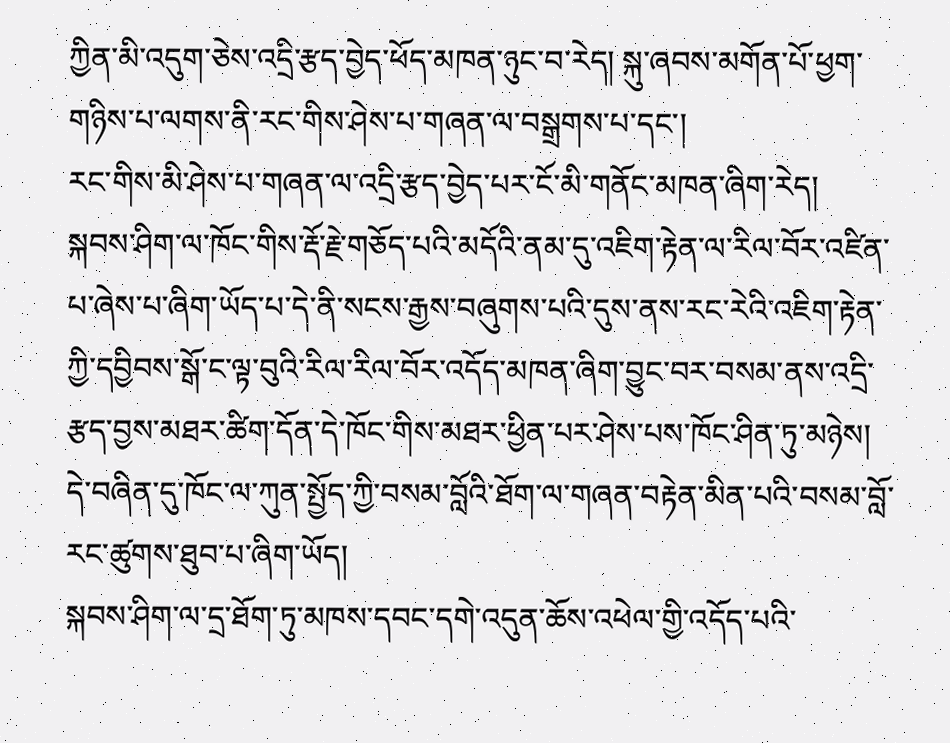ཀྱིན་མི་འདུག་ཅེས་འདྲི་རྩད་བྱེད་ཕོད་མཁན་ཉུང་བ་རེད། སྐུ་ཞབས་མགོན་པོ་ཕྱག་གཉིས་པ་ལགས་ནི་རང་གིས་ཤེས་པ་གཞན་ལ་བསྒྲགས་པ་དང་།
རང་གིས་མི་ཤེས་པ་གཞན་ལ་འདྲི་རྩད་བྱེད་པར་ངོ་མི་གནོང་མཁན་ཞིག་རེད།
སྐབས་ཤིག་ལ་ཁོང་གིས་རྡོ་རྗེ་གཅོད་པའི་མདོའི་ནམ་དུ་འཇིག་རྟེན་ལ་རིལ་བོར་འཛིན་པ་ཞེས་པ་ཞིག་ཡོད་པ་དེ་ནི་སངས་རྒྱས་བཞུགས་པའི་དུས་ནས་རང་རེའི་འཇིག་རྟེན་ཀྱི་དབྱིབས་སྒོ་ང་ལྟ་བུའི་རིལ་རིལ་བོར་འདོད་མཁན་ཞིག་བྱུང་བར་བསམ་ནས་འདྲི་རྩད་བྱས་མཐར་ཚིག་དོན་དེ་ཁོང་གིས་མཐར་ཕྱིན་པར་ཤེས་པས་ཁོང་ཤིན་ཏུ་མཉེས།
དེ་བཞིན་དུ་ཁོང་ལ་ཀུན་སྤྱོད་ཀྱི་བསམ་བློའི་ཐོག་ལ་གཞན་བརྟེན་མིན་པའི་བསམ་བློ་རང་ཚུགས་ཐུབ་པ་ཞིག་ཡོད།
སྐབས་ཤིག་ལ་དྲ་ཐོག་ཏུ་མཁས་དབང་དགེ་འདུན་ཆོས་འཕེལ་གྱི་འདོད་པའི་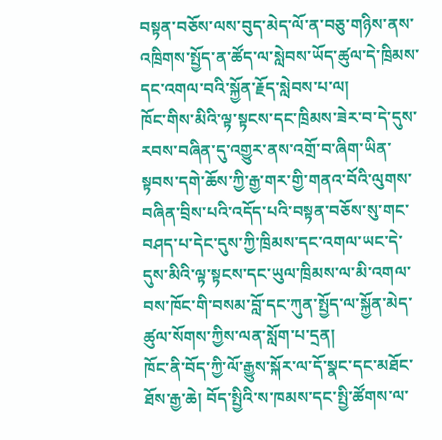བསྟན་བཅོས་ལས་བུད་མེད་ལོ་ན་བཅུ་གཉིས་ནས་འཁྲིགས་སྤྱོད་ན་ཚོད་ལ་སླེབས་ཡོད་ཚུལ་དེ་ཁྲིམས་དང་འགལ་བའི་སྐྱོན་རྗོད་སླེབས་པ་ལ།
ཁོང་གིས་མིའི་ལྟ་སྟངས་དང་ཁྲིམས་ཟེར་བ་དེ་དུས་རབས་བཞིན་དུ་འགྱུར་ནས་འགྲོ་བ་ཞིག་ཡིན་སྟབས་དགེ་ཆོས་ཀྱི་རྒྱ་གར་གྱི་གནའ་བོའི་ལུགས་བཞིན་བྲིས་པའི་འདོད་པའི་བསྟན་བཅོས་སུ་གང་བཤད་པ་དེང་དུས་ཀྱི་ཁྲིམས་དང་འགལ་ཡང་དེ་དུས་མིའི་ལྟ་སྟངས་དང་ཡུལ་ཁྲིམས་ལ་མི་འགལ་བས་ཁོང་གི་བསམ་བློ་དང་ཀུན་སྤྱོད་ལ་སྐྱོན་མེད་ཚུལ་སོགས་ཀྱིས་ལན་སློག་པ་དྲན།
ཁོང་ནི་བོད་ཀྱི་ལོ་རྒྱུས་སྐོར་ལ་དོ་སྣང་དང་མཐོང་ཐོས་རྒྱ་ཆེ། བོད་སྤྱིའི་ས་ཁམས་དང་སྤྱི་ཚོགས་ལ་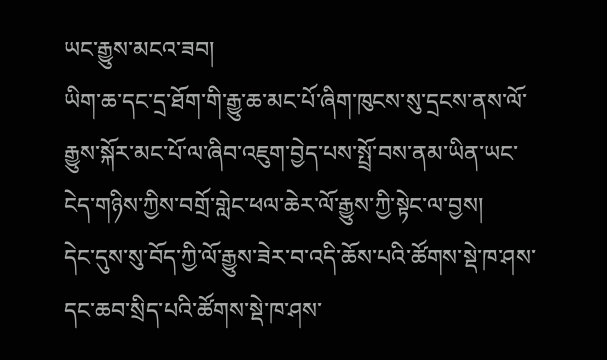ཡང་རྒྱུས་མངའ་ཟབ།
ཡིག་ཆ་དང་དྲ་ཐོག་གི་རྒྱུ་ཆ་མང་པོ་ཞིག་ཁུངས་སུ་དྲངས་ནས་ལོ་རྒྱུས་སྐོར་མང་པོ་ལ་ཞིབ་འཇུག་བྱེད་པས་སྤྲོ་བས་ནམ་ཡིན་ཡང་ངེད་གཉིས་ཀྱིས་བགྲོ་གླེང་ཕལ་ཆེར་ལོ་རྒྱུས་ཀྱི་སྟེང་ལ་བྱས།
དེང་དུས་སུ་བོད་ཀྱི་ལོ་རྒྱུས་ཟེར་བ་འདི་ཆོས་པའི་ཚོགས་སྡེ་ཁ་ཤས་དང་ཆབ་སྲིད་པའི་ཚོགས་སྡེ་ཁ་ཤས་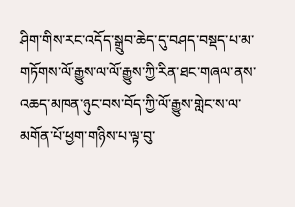ཤིག་གིས་རང་འདོད་སྒྲུབ་ཆེད་དུ་བཤད་བསྡད་པ་མ་གཏོགས་ལོ་རྒྱུས་ལ་ལོ་རྒྱུས་ཀྱི་རིན་ཐང་གཞལ་ནས་འཆད་མཁན་ཉུང་བས་བོད་ཀྱི་ལོ་རྒྱུས་གླེང་ས་ལ་མགོན་པོ་ཕྱག་གཉིས་པ་ལྟ་བུ་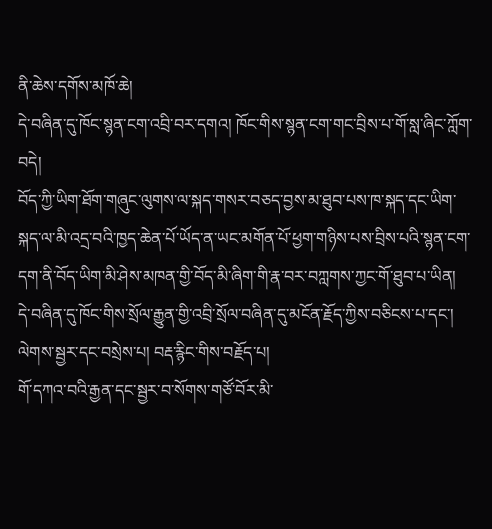ནི་ཆེས་དགོས་མཁོ་ཆེ།
དེ་བཞིན་དུ་ཁོང་སྙན་ངག་འབྲི་བར་དགའ། ཁོང་གིས་སྙན་ངག་གང་བྲིས་པ་གོ་སླ་ཞིང་ཀློག་བདེ།
བོད་ཀྱི་ཡིག་ཐོག་གཞུང་ལུགས་ལ་སྐད་གསར་བཅད་བྱས་མ་ཐུབ་པས་ཁ་སྐད་དང་ཡིག་སྐད་ལ་མི་འདྲ་བའི་ཁྱད་ཆེན་པོ་ཡོད་ན་ཡང་མགོན་པོ་ཕྱག་གཉིས་པས་བྲིས་པའི་སྙན་ངག་དག་ནི་བོད་ཡིག་མི་ཤེས་མཁན་གྱི་བོད་མི་ཞིག་གི་རྣ་བར་བཀླགས་ཀྱང་གོ་ཐུབ་པ་ཡིན།
དེ་བཞིན་དུ་ཁོང་གིས་སྲོལ་རྒྱུན་གྱི་འབྲི་སྲོལ་བཞིན་དུ་མངོན་རྗོད་ཀྱིས་བཅིངས་པ་དང་། ལེགས་སྦྱར་དང་བསྲེས་པ། བརྡ་རྙིང་གིས་བརྗོད་པ།
གོ་དཀའ་བའི་རྒྱན་དང་སྦྱར་བ་སོགས་གཙོ་བོར་མི་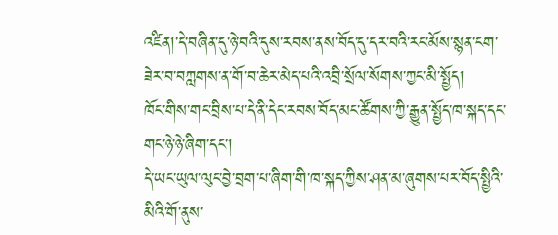འཛིན།་དེ་བཞིན་དུ་ཉེ་བའི་དུས་རབས་ནས་བོད་དུ་དར་བའི་རང་མོས་སྙན་ངག་ཟེར་བ་བཀླགས་ན་གོ་བ་ཆེར་མེད་པའི་འབྲི་སྲོལ་སོགས་ཀྱང་མི་སྤྱོད།
ཁོང་གིས་གང་བྲིས་པ་དེ་ནི་དེང་རབས་བོད་མང་ཚོགས་ཀྱི་རྒྱུན་སྤྱོད་ཁ་སྐད་དང་གང་ཉེ་ཉེ་ཞིག་དང་།
དེ་ཡང་ཡུལ་ལུང་བྱེ་བྲག་པ་ཞིག་གི་ཁ་སྐད་ཀྱིས་ཤན་མ་ཞུགས་པར་བོད་སྤྱིའི་མིའི་གོ་ནུས་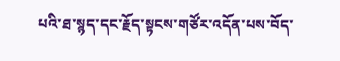པའི་ཐ་སྙད་དང་རྗོད་སྟངས་གཙོར་འདོན་པས་བོད་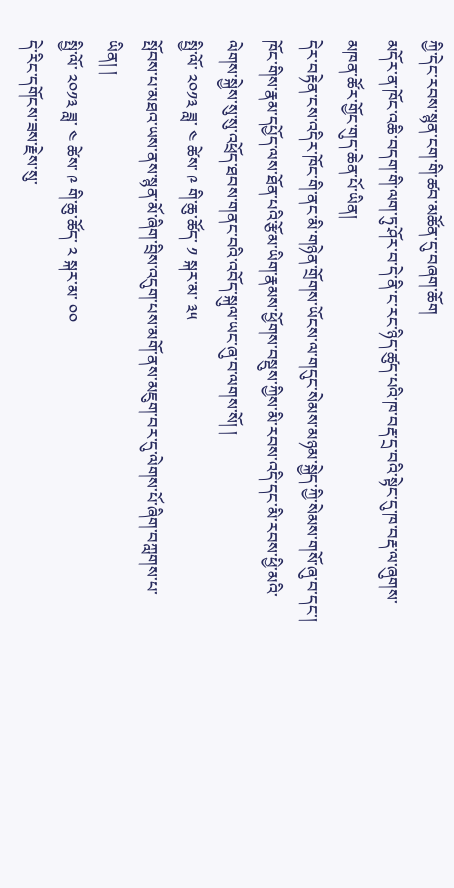ཀྱི་དེང་རབས་སྙན་ངག་གི་ཚབ་མཚོན་དུ་བཞག་ཆོག
མདོར་ན་ཁོང་འཆི་བདག་གི་ལག་ཏུ་ཤོར་བ་དེ་ནི་ང་རང་ཉིད་ཚུད་པའི་ཁ་བརྡ་དྲ་བའི་སྟེང་དུ་ཁ་བརྡ་ལ་ཞུགས་མཁན་ཚོར་གྱོང་གུད་ཆེན་པོ་ཡིན།
དེར་བརྟེན་ངས་འདིར་ཁོང་གི་ནང་མི་གཉེན་གྲོགས་ཡོངས་ལ་གདུང་སེམས་མཉམ་སྐྱེད་ཀྱི་སེམས་གསོ་ཞུ་བ་དང་།
ཁོང་གིས་རྣམ་དཔྱོད་ལས་ཐོན་པའི་རྩོམ་ཡིག་རྣམས་ཕྱོགས་བསྡུས་ཀྱིས་མི་རབས་འདི་དང་མི་རབས་ཕྱི་མའི་ལེགས་སྐྱེས་སུ་སུ་འཕྲོད་ཐབས་གནང་བའི་འབོད་སྐུལ་ཡང་ཞུ་བ་ལགས་སོ། །
སྤྱི་ལོ་ ༢༠༡༣ ཟླ་ ༤ ཚེས་ ༩ གི་ཆུ་ཚོད་ ༡ སྐར་མ་ ༣༥
སྤོབས་པ་མཐའ་ཡས་ནས་སྙན་མོ་ཞིག་བྲིས་འདུག་པས་མགོ་ནས་མཇུག་བར་དུ་ལེགས་པོ་ཞིག་བཀླགས་པ་ཡིན། །
སྤྱི་ལོ་ ༢༠༡༣ ཟླ་ ༤ ཚེས་ ༩ གི་ཆུ་ཚོད་ ༢ སྐར་མ་ ༠༠
དེ་རིང་དགོངས་ཟས་རྗེས་སུ་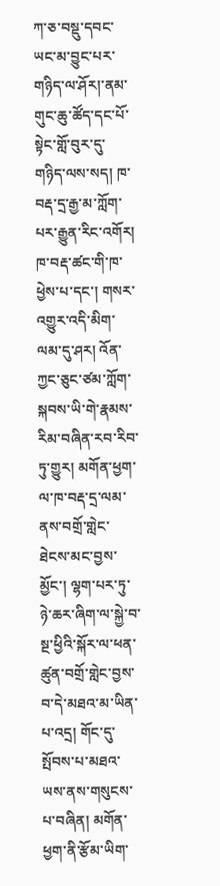ཀ་ཅ་བསྡུ་དབང་ཡང་མ་བྱུང་པར་གཉིད་ལ་ཤོར།་ནམ་གུང་ཆུ་ཚོད་དང་པོ་སྟེང་གློ་བུར་དུ་གཉིད་ལས་སད། ཁ་བརྡ་དྲ་རྒྱ་མ་ཀློག་པར་རྒྱུན་རིང་འགོར། ཁ་བརྡ་ཚང་གི་ཁ་ཕྱེས་པ་དང་། གསར་འགྱུར་འདི་མིག་ལམ་དུ་ཤར། འོན་ཀྱང་ཅུང་ཙམ་ཀློག་སྐབས་ཡི་གེ་རྣམས་རིམ་བཞིན་རབ་རིབ་ཏུ་གྱུར། མགོན་ཕྱག་ལ་ཁ་བརྡ་དྲ་ལམ་ནས་བགྲོ་གླེང་ཐེངས་མང་བྱས་མྱོང་། ལྷག་པར་ཏུ་ཉེ་ཆར་ཞིག་ལ་སྐྱེ་བ་སྔ་ཕྱིའི་སྐོར་ལ་ཕན་ཚུན་བགྲོ་གླེང་བྱས་བ་དེ་མཐའ་མ་ཡིན་པ་འདྲ། གོང་དུ་སྤོབས་པ་མཐའ་ཡས་ནས་གསུངས་པ་བཞིན། མགོན་ཕྱག་ནི་རྩོམ་ཡིག་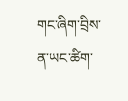གང་ཞིག་བྲིས་ན་ཡང་ཚིག་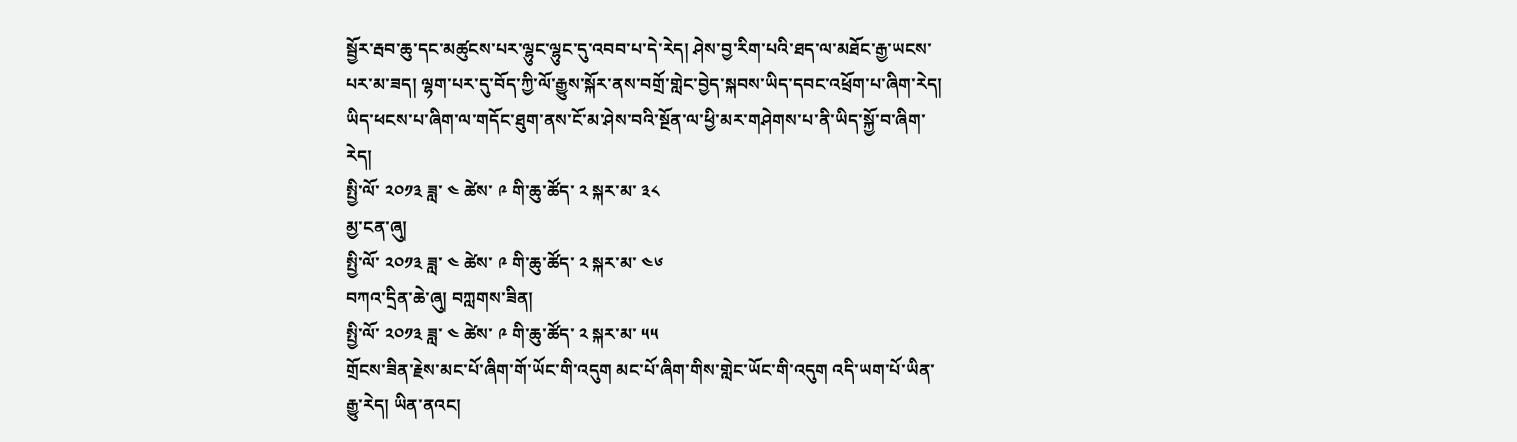སྦྱོར་རྦབ་ཆུ་དང་མཚུངས་པར་ལྷུང་ལྷུང་དུ་འབབ་པ་དེ་རེད། ཤེས་བྱ་རིག་པའི་ཐད་ལ་མཐོང་རྒྱ་ཡངས་པར་མ་ཟད། ལྷག་པར་དུ་བོད་ཀྱི་ལོ་རྒྱུས་སྐོར་ནས་བགྲོ་གླེང་བྱེད་སྐབས་ཡིད་དབང་འཕྲོག་པ་ཞིག་རེད། ཡིད་ཕངས་པ་ཞིག་ལ་གདོང་ཐུག་ནས་ངོ་མ་ཤེས་བའི་སྔོན་ལ་ཕྱི་མར་གཤེགས་པ་ནི་ཡིད་སྐྱོ་བ་ཞིག་རེད།
སྤྱི་ལོ་ ༢༠༡༣ ཟླ་ ༤ ཚེས་ ༩ གི་ཆུ་ཚོད་ ༢ སྐར་མ་ ༣༨
མྱ་ངན་ཞུ།
སྤྱི་ལོ་ ༢༠༡༣ ཟླ་ ༤ ཚེས་ ༩ གི་ཆུ་ཚོད་ ༢ སྐར་མ་ ༤༦
བཀའ་དྲིན་ཆེ་ཞུ། བཀླགས་ཟིན།
སྤྱི་ལོ་ ༢༠༡༣ ཟླ་ ༤ ཚེས་ ༩ གི་ཆུ་ཚོད་ ༢ སྐར་མ་ ༥༥
གྲོངས་ཟིན་རྗེས་མང་པོ་ཞིག་གོ་ཡོང་གི་འདུག མང་པོ་ཞིག་གིས་གླེང་ཡོང་གི་འདུག འདི་ཡག་པོ་ཡིན་རྒྱུ་རེད། ཡིན་ནའང།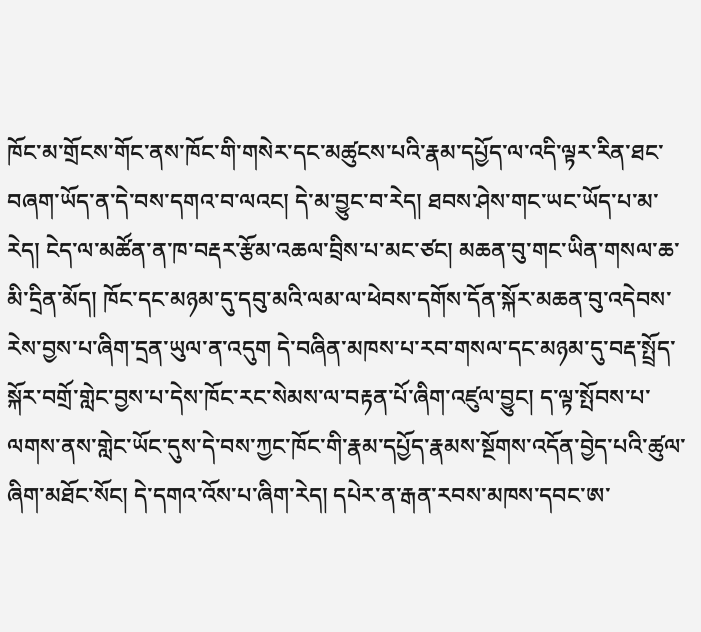ཁོང་མ་གྲོངས་གོང་ནས་ཁོང་གི་གསེར་དང་མཚུངས་པའི་རྣམ་དཔྱོད་ལ་འདི་ལྟར་རིན་ཐང་བཞག་ཡོད་ན་དེ་བས་དགའ་བ་ལའང། དེ་མ་བྱུང་བ་རེད། ཐབས་ཤེས་གང་ཡང་ཡོད་པ་མ་རེད། ངེད་ལ་མཚོན་ན་ཁ་བརྡར་རྩོམ་འཆལ་བྲིས་པ་མང་ཙང། མཆན་བུ་གང་ཡིན་གསལ་ཆ་མི་དྲིན་མོད། ཁོང་དང་མཉམ་དུ་དབུ་མའི་ལམ་ལ་ཕེབས་དགོས་དོན་སྐོར་མཆན་བུ་འདེབས་རེས་བྱས་པ་ཞིག་དྲན་ཡུལ་ན་འདུག དེ་བཞིན་མཁས་པ་རབ་གསལ་དང་མཉམ་དུ་བརྡ་སྤྲོད་སྐོར་བགྲོ་གླེང་བྱས་པ་དེས་ཁོང་རང་སེམས་ལ་བརྟན་པོ་ཞིག་འཛུལ་བྱུང། ད་ལྟ་སྤོབས་པ་ལགས་ནས་གླེང་ཡོང་དུས་དེ་བས་ཀྱང་ཁོང་གི་རྣམ་དཔྱོད་རྣམས་སྔོགས་འདོན་བྱེད་པའི་ཚུལ་ཞིག་མཐོང་སོང། དེ་དགའ་འོས་པ་ཞིག་རེད། དཔེར་ན་རྒན་རབས་མཁས་དབང་ཨ་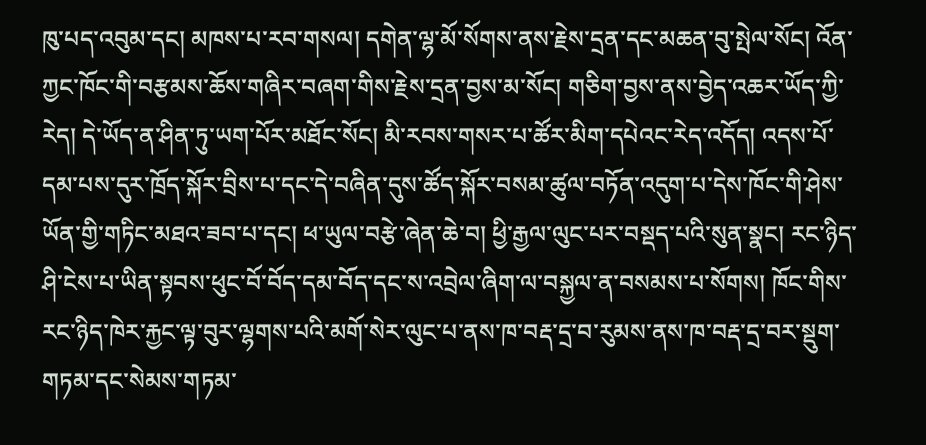ཁུ་པད་འབུམ་དང། མཁས་པ་རབ་གསལ། དགེན་ལྷ་མོ་སོགས་ནས་རྗེས་དྲན་དང་མཆན་བུ་སྤེལ་སོང། འོན་ཀྱང་ཁོང་གི་བརྩམས་ཆོས་གཞིར་བཞག་གིས་རྗེས་དྲན་བྱས་མ་སོང། གཅིག་བྱས་ནས་བྱེད་འཆར་ཡོད་ཀྱི་རེད། དེ་ཡོད་ན་ཤིན་ཏུ་ཡག་པོར་མཐོང་སོང། མི་རབས་གསར་པ་ཚོར་མིག་དཔེའང་རེད་འདོད། འདས་པོ་དམ་པས་དུར་ཁྲོད་སྐོར་བྲིས་པ་དང་དེ་བཞིན་དུས་ཚོད་སྐོར་བསམ་ཚུལ་བཏོན་འདུག་པ་དེས་ཁོང་གི་ཤེས་ཡོན་གྱི་གཏིང་མཐའ་ཟབ་པ་དང། ཕ་ཡུལ་བརྩེ་ཞེན་ཆེ་བ། ཕྱི་རྒྱལ་ལུང་པར་བསྡད་པའི་སུན་སྣང། རང་ཉིད་ཤི་ངེས་པ་ཡིན་སྟབས་ཕུང་བོ་བོད་དམ་བོད་དང་ས་འབྲེལ་ཞིག་ལ་བསྐྱལ་ན་བསམས་པ་སོགས། ཁོང་གིས་རང་ཉིད་ཁེར་རྐྱང་ལྟ་བུར་ལྷགས་པའི་མགོ་སེར་ལུང་པ་ནས་ཁ་བརྡ་དྲ་བ་རུམས་ནས་ཁ་བརྡ་དྲ་བར་སྡུག་གཏམ་དང་སེམས་གཏམ་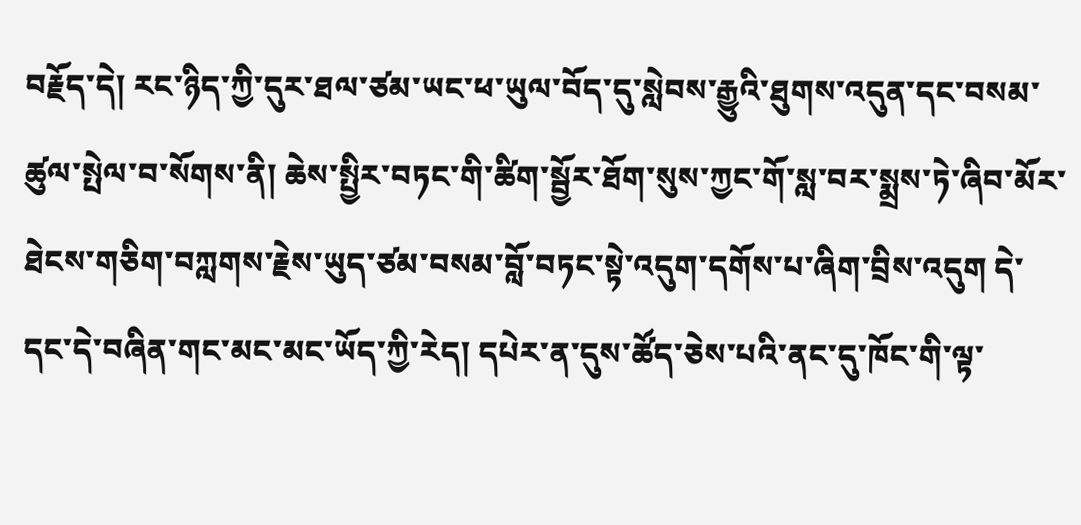བརྗོད་དེ། རང་ཉིད་ཀྱི་དུར་ཐལ་ཙམ་ཡང་ཕ་ཡུལ་བོད་དུ་སླེབས་རྒྱུའི་ཐུགས་འདུན་དང་བསམ་ཚུལ་སྤེལ་བ་སོགས་ནི། ཆེས་སྤྱིར་བཏང་གི་ཚིག་སྦྱོར་ཐོག་སུས་ཀྱང་གོ་སླ་བར་སྨྲས་ཏེ་ཞིབ་མོར་ཐེངས་གཅིག་བཀླགས་རྗེས་ཡུད་ཙམ་བསམ་བློ་བཏང་སྟེ་འདུག་དགོས་པ་ཞིག་བྲིས་འདུག དེ་དང་དེ་བཞིན་གང་མང་མང་ཡོད་ཀྱི་རེད། དཔེར་ན་དུས་ཚོད་ཅེས་པའི་ནང་དུ་ཁོང་གི་ལྟ་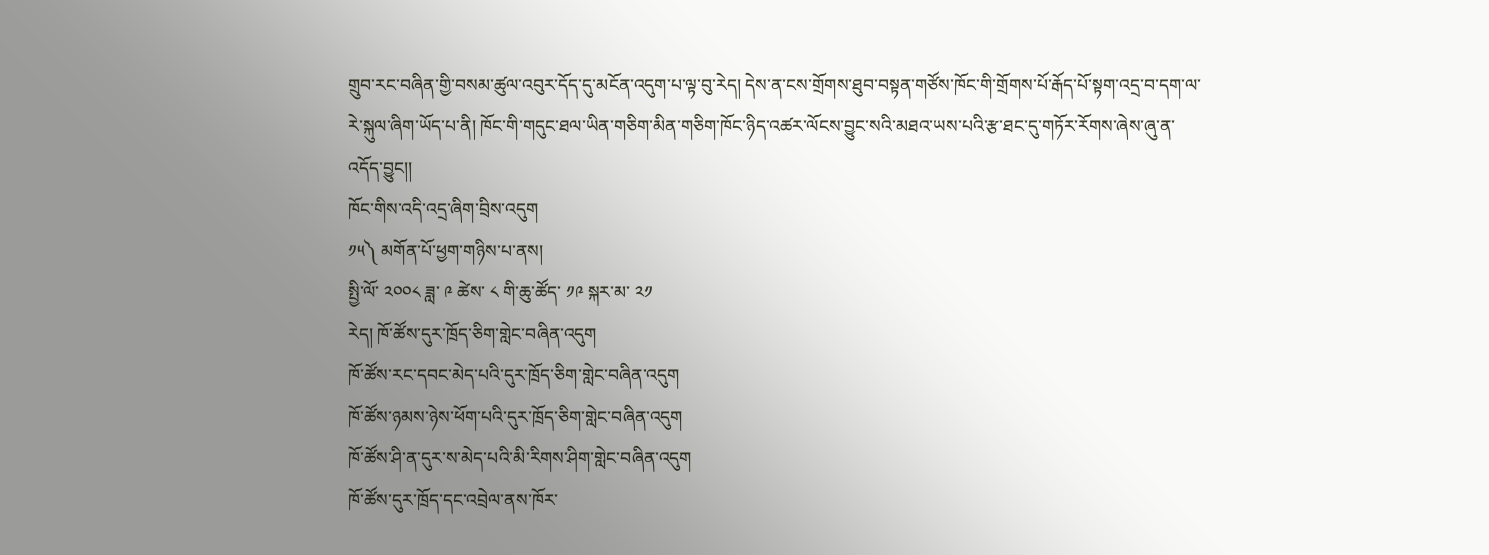གྲུབ་རང་བཞིན་གྱི་བསམ་ཚུལ་འབུར་དོད་དུ་མངོན་འདུག་པ་ལྟ་བུ་རེད། དེས་ན་ངས་གྲོགས་ཐུབ་བསྟན་གཙོས་ཁོང་གི་གྲོགས་པོ་རྒོད་པོ་སྟག་འདྲ་བ་དག་ལ་རེ་སྐུལ་ཞིག་ཡོད་པ་ནི། ཁོང་གི་གདུང་ཐལ་ཡིན་གཅིག་མིན་གཅིག་ཁོང་ཉིད་འཚར་ལོངས་བྱུང་སའི་མཐའ་ཡས་པའི་རྩ་ཐང་དུ་གཏོར་རོགས་ཞེས་ཞུ་ན་འདོད་བྱུང།།
ཁོང་གིས་འདི་འདྲ་ཞིག་བྲིས་འདུག
༡༥༽ མགོན་པོ་ཕྱག་གཉིས་པ་ནས།
སྤྱི་ལོ་ ༢༠༠༨ ཟླ་ ༩ ཚེས་ ༨ གི་ཆུ་ཚོད་ ༡༩ སྐར་མ་ ༢༡
རེད། ཁོ་ཚོས་དུར་ཁྲོད་ཅིག་གླེང་བཞིན་འདུག
ཁོ་ཚོས་རང་དབང་མེད་པའི་དུར་ཁྲོད་ཅིག་གླེང་བཞིན་འདུག
ཁོ་ཚོས་ཉམས་ཉེས་ཕོག་པའི་དུར་ཁྲོད་ཅིག་གླེང་བཞིན་འདུག
ཁོ་ཚོས་ཤི་ན་དུར་ས་མེད་པའི་མི་རིགས་ཤིག་གླེང་བཞིན་འདུག
ཁོ་ཚོས་དུར་ཁྲོད་དང་འབྲེལ་ནས་ཁོར་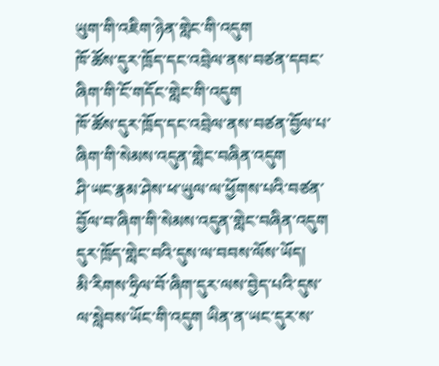ཡུག་གི་འཇིག་ཉེན་གླེང་གི་འདུག
ཁོ་ཚོས་དུར་ཁྲོད་དང་འབྲེལ་ནས་བཙན་དབང་ཞིག་གི་ངོ་གདོང་གླེང་གི་འདུག
ཁོ་ཚོས་དུར་ཁྲོད་དང་འབྲེལ་ནས་བཙན་བྱོལ་པ་ཞིག་གི་སེམས་འདུན་གླེང་བཞིན་འདུག
ཤི་ཡང་རྣམ་ཤེས་ཕ་ཡུལ་ལ་ཕྱོགས་པའི་བཙན་བྱོལ་བ་ཞིག་གི་སེམས་འདུན་གླེང་བཞིན་འདུག
དུར་ཁྲོད་གླེང་བའི་དུས་ལ་བབས་ལོས་ཡོད།
མི་རིགས་ཧྲིལ་བོ་ཞིག་དུར་ལས་བྱེད་པའི་དུས་ལ་སླེབས་ཡོང་གི་འདུག ཡིན་ན་ཡང་དུར་ས་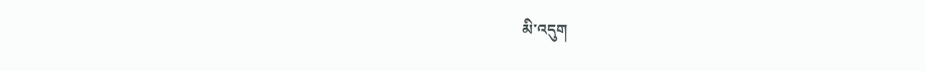མི་འདུག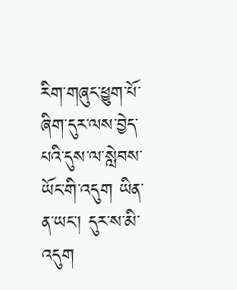རིག་གཞུང་ཕྱུག་པོ་ཞིག་དུར་ལས་བྱེད་པའི་དུས་ལ་སླེབས་ཡོང་གི་འདུག ཡིན་ན་ཡང་། དུར་ས་མི་འདུག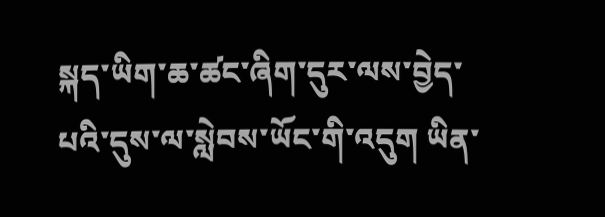སྐད་ཡིག་ཆ་ཚང་ཞིག་དུར་ལས་བྱེད་པའི་དུས་ལ་སླེབས་ཡོང་གི་འདུག ཡིན་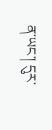ན་ཡང་། དུར་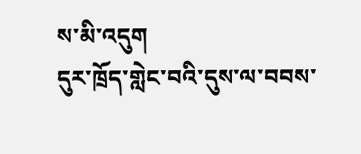ས་མི་འདུག
དུར་ཁྲོད་གླེང་བའི་དུས་ལ་བབས་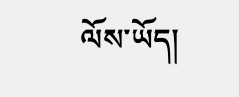ལོས་ཡོད།